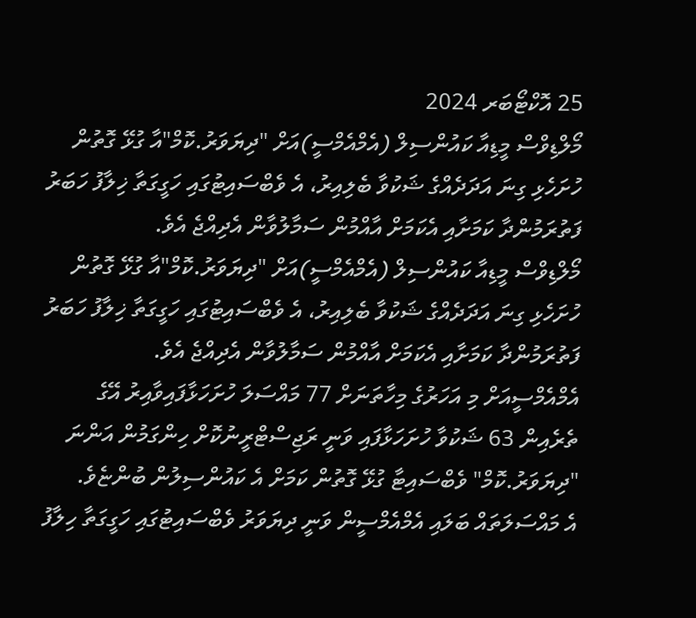25 އޮކްޓޯބަރ 2024
މޯލްޑިވްސް މީޑިއާ ކައުންސިލް (އެމްއެމްސީ)އަށް "ދިޔަވަރު.ކޮމް"އާ ގުޅޭ ގޮތުން ހުށަހެޅި ގިނަ އަދަދެއްގެ ޝަކުވާ ބެލިއިރު، އެ ވެބްސައިޓުގައި ހަގީގަތާ ޚިލާފު ހަބަރު ފަތުރަމުންދާ ކަމަށާއި އެކަމަށް އާއްމުން ސަމާލުވާން އެދިއްޖެ އެވެ.
މޯލްޑިވްސް މީޑިއާ ކައުންސިލް (އެމްއެމްސީ)އަށް "ދިޔަވަރު.ކޮމް"އާ ގުޅޭ ގޮތުން ހުށަހެޅި ގިނަ އަދަދެއްގެ ޝަކުވާ ބެލިއިރު، އެ ވެބްސައިޓުގައި ހަގީގަތާ ޚިލާފު ހަބަރު ފަތުރަމުންދާ ކަމަށާއި އެކަމަށް އާއްމުން ސަމާލުވާން އެދިއްޖެ އެވެ.
އެމްއެމްސީއަށް މި އަހަރުގެ މިހާތަނަށް 77 މައްސަލަ ހުށަހަޅާފައިވާއިރު އޭގެ ތެރެއިން 63 ޝަކުވާ ހުށަހަޅާފައި ވަނީ ރަޖިސްޓްރީނުކޮށް ހިންގަމުން އަންނަ "ދިޔަވަރު.ކޮމް" ވެބްސައިޓާ ގުޅޭ ގޮތުން ކަމަށް އެ ކައުންސިލުން ބުންޏެވެ.
އެ މައްސަލަތައް ބަލައި އެމްއެމްސީން ވަނީ ދިޔަވަރު ވެބްސައިޓުގައި ހަގީގަތާ ހިލާފު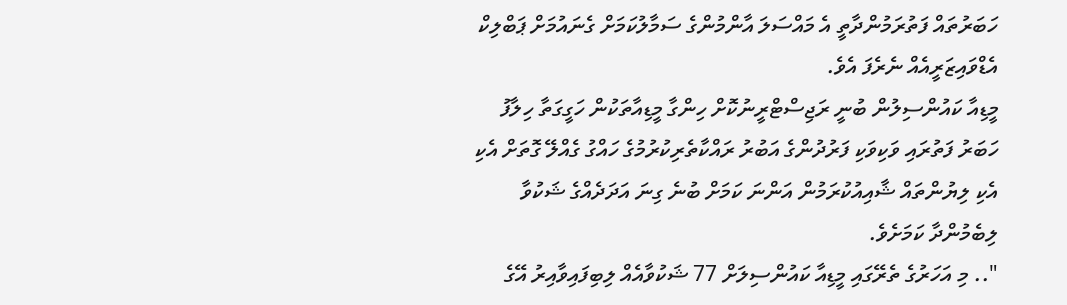ހަބަރުތައް ފަތުރަމުންދާތީ އެ މައްސަލަ އާންމުންގެ ސަމާލުކަމަށް ގެނައުމަށް ޕަބްލިކް އެޑްވައިޒަރީއެއް ނެރެފަ އެވެ.
މީޑިއާ ކައުންސިލުން ބުނީ ރަޖިސްޓްރީނުކޮށް ހިންގާ މީޑިއާތަކުން ހަގީގަތާ ހިލާފު ހަބަރު ފަތުރައި ވަކިވަކި ފަރުދުންގެ އަބުރު ރައްކާތެރިކުރުމުގެ ހައްގު ގެއްލޭ ގޮތަށް އެކި އެކި ލިޔުންތައް ޝާއިއުކުރަމުން އަންނަ ކަމަށް ބުނެ ގިނަ އަދަދެއްގެ ޝަކުވާ ލިބެމުންދާ ކަމަށެވެ.
".. މި އަހަރުގެ ތެރޭގައި މީޑިއާ ކައުންސިލަށް 77 ޝަކުވާއެއް ލިބިފައިވާއިރު އޭގެ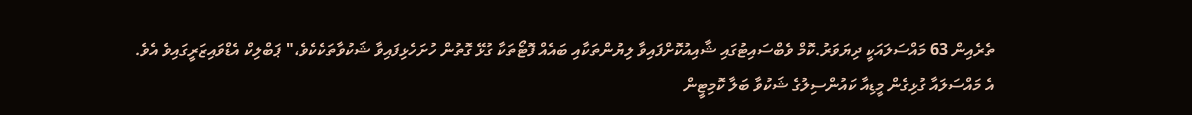ތެރެއިން 63 މައްސަލައަކީ ދިޔަވަރު.ކޮމް ވެބްސައިޓުގައި ޝާއިއުކޮށްފައިވާ ލިޔުންތަކާއި ބައެއް ފޮޓޯތަކާ ގުޅޭ ގޮތުން ހުށަހެޅިފައިވާ ޝަކުވާތަކެކެވެ،" ޕަބްލިކް އެޑްވައިޒަރީގައިވެ އެވެ.
އެ މައްސަލައާ ގުޅިގެން މީޑިއާ ކައުންސިލުގެ ޝަކުވާ ބަލާ ކޮމިޓީން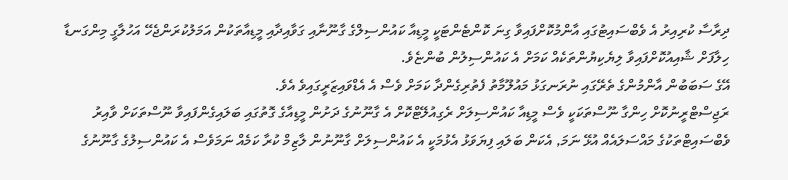ދިރާސާ ކުރިއިރު އެ ވެބްސައިޓުގައި އާންމުކޮށްފައިވާ ގިނަ ކޮންޓެންޓަކީ މީޑިއާ ކައުންސިލްގެ ގާނޫނާއި ގަވާއިދާއި މީޑިއާތަކުން އަމަލުކުރަންޖެހޭ އަހުލާގީ މިންގަނޑާ ހިލާފަށް ޝާއިއުކޮށްފައިވާ ލިޔެކިޔުންތަކެއް ކަމަށް އެ ކައުންސިލުން ބުންޏެވެ.
އޭގެ ސަބަބުން އާންމުންގެ ތެރޭގައި ނުރަނގަޅު މައުލޫމާތު ފެތުރިގެންދާ ކަމަށް ވެސް އެ އެޑްވައިޒަރީގައިވެ އެވެ.
ރަޖިސްޓްރީނުކޮށް ހިންގާ ނޫސްތަކަކީ ވެސް މީޑިއާ ކައުންސިލަށް ރެގިއުލޭޓްކޮށް އެ ގާނޫނުގެ ދަށުން މީޑިއާގެ ގޮތުގައި ބަލައިގެންފައިވާ ނޫސްތަކަށް ވާއިރު ވެބްސައިޓްތަކުގެ މައްސަލައެއް އުޅޭ ނަމަ, އެކަން ބަލައި ފިޔަވަޅު އެޅުމަކީ އެ ކައުންސިލަށް ގާނޫނުން ލާޒިމް ކުރާ ކަމެއް ނަމަވެސް އެ ކައުންސިލުގެ ގާނޫނުގެ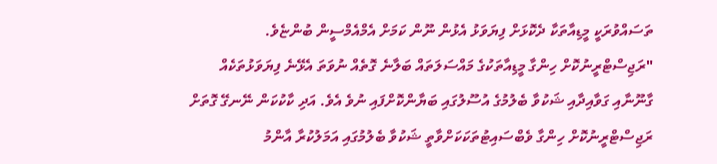ތަސައްވުރަކީ މީޑިއާތަކާ ދެކޮޅަށް ފިޔަވަޅު އެޅުން ނޫން ކަމަށް އެމްއެމްސީން ބުންޏެވެ.
"ރަޖިސްޓްރީނުކޮށް ހިންގާ މީޑިއާތަކުގެ މައްސަލަތައް ބަލާނެ ގޮތެއް ނުވަތަ އެޅޭނެ ފިޔަވަޅުތަކެއް ގާނޫނާއި ގަވާއިދާއި ޝަކުވާ ބެލުމުގެ އުސޫލުގައި ބަޔާންކޮށްފައި ނުވެ އެވެ. އަދި ކާކުކަން ނޭނގޭ ގޮތަށް ރަޖިސްޓްރީނުކޮށް ހިންގާ ވެބްސައިޓުތަކަކަށްވާތީ ޝަކުވާ ބެލުމުގައި އަމަލުކުރާ އާންމު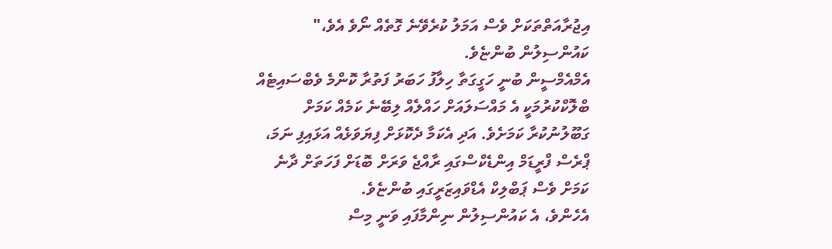އިޖުރާއަތްތަކަށް ވެސް އަމަލު ކުރެވޭނެ ގޮތެއް ނޯވެ އެވެ،" ކައުންސިލުން ބުންޏެވެ.
އެމްއެމްސީން ބުނީ ހަގީގަތާ ހިލާފު ހަބަރު ފަތުރާ ކޮންމެ ވެބްސައިޓެއް ބްލޮކްކުރުމަކީ އެ މައްސަލައަށް ހައްލެއް ލިބޭނެ ކަމެއް ކަމަށް ގަބޫލުނުކުރާ ކަމަށެވެ. އަދި އެކަމާ ދެކޮޅަށް ފިޔަވަޅެއް އަޅައިފި ނަމަ، ޕްރެސް ފްރީޑަމް އިންޑެކްސްގައި ރާއްޖެ ވަރަށް ބޮޑަށް ފަހަތަށް ދާނެ ކަމަށް ވެސް ޕަބްލިކް އެޑްވައިޒަރީގައި ބުންޏެވެ.
އެހެންވެ، އެ ކައުންސިލުން ނިންމާފައި ވަނީ މިސް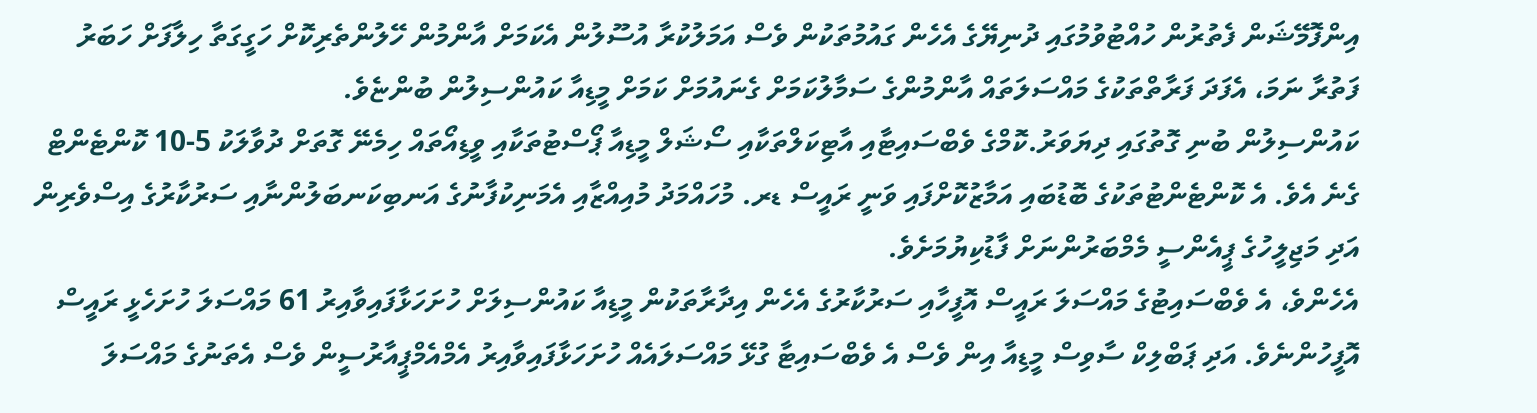އިންފޮމޭޝަން ފެތުރުން ހުއްޓުވުމުގައި ދުނިޔޭގެ އެހެން ގައުމުތަކުން ވެސް އަމަލުކުރާ އުސޫލުން އެކަމަށް އާންމުން ހޭލުންތެރިކޮށް ހަގީގަތާ ހިލާފަށް ހަބަރު ފަތުރާ ނަމަ، އެފަދަ ފަރާތްތަކުގެ މައްސަލަތައް އާންމުންގެ ސަމާލުކަމަށް ގެނައުމަށް ކަމަށް މީޑިއާ ކައުންސިލުން ބުންޏެވެ.
ކައުންސިލުން ބުނި ގޮތުގައި ދިޔަވަރު.ކޮމްގެ ވެބްސައިޓާއި އާޓިކަލްތަކާއި ސޯޝަލް މީޑިއާ ޕޯސްޓުތަކާއި ވީޑިއޯތައް ހިމެނޭ ގޮތަށް ދުވާލަކު 5-10 ކޮންޓެންޓް ގެނެ އެވެ. އެ ކޮންޓެންޓުތަކުގެ ބޮޑުބައި އަމާޒުކޮށްފައި ވަނީ ރައީސް ޑރ. މުހައްމަދު މުއިއްޒާއި އެމަނިކުފާނުގެ އަނބިކަނބަލުންނާއި ސަރުކާރުގެ އިސްވެރިން އަދި މަޖިލީހުގެ ޕީއެންސީ މެމްބަރުންނަށް ފާޑުކިޔުމަށެވެ.
އެހެންވެ، އެ ވެބްސައިޓުގެ މައްސަލަ ރައީސް އޮފީހާއި ސަރުކާރުގެ އެހެން އިދާރާތަކުން މީޑިއާ ކައުންސިލަށް ހުށަހަޅާފައިވާއިރު 61 މައްސަލަ ހުށަހެޅީ ރައީސް އޮފީހުންނެވެ. އަދި ޕަބްލިކް ސާވިސް މީޑިއާ އިން ވެސް އެ ވެބްސައިޓާ ގުޅޭ މައްސަލައެއް ހުށަހަޅާފައިވާއިރު އެމްއެމްޕީއާރުސީން ވެސް އެތަނުގެ މައްސަލަ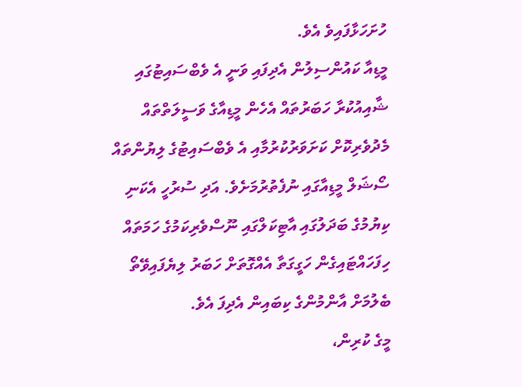ހުށަހަޅާފައިވެ އެވެ.
މީޑިއާ ކައުންސިލުން އެދިފައި ވަނީ އެ ވެބްސައިޓުގައި ޝާއިއުކުރާ ހަބަރުތައް އެހެން މީޑިއާގެ ވަސީލަތްތައް މެދުވެރިކޮށް ކަށަވަރުކުރުމާއި އެ ވެބްސައިޓުގެ ލިޔުންތައް ސޯޝަލް މީޑިއާގައި ނުފެތުރުމަށެވެ. އަދި ސުރުހީ އެކަނި ކިޔުމުގެ ބަދަލުގައި އާޓިކަލްގައި ނޫސްވެރިކަމުގެ ހަމަތައް ހިފަހައްޓައިގެން ހަގީގަތާ އެއްގޮތަށް ހަބަރު ލިޔެފައިވޭތޯ ބެލުމަށް އާންމުންގެ ކިބައިން އެދިފަ އެވެ.
މީގެ ކުރިން،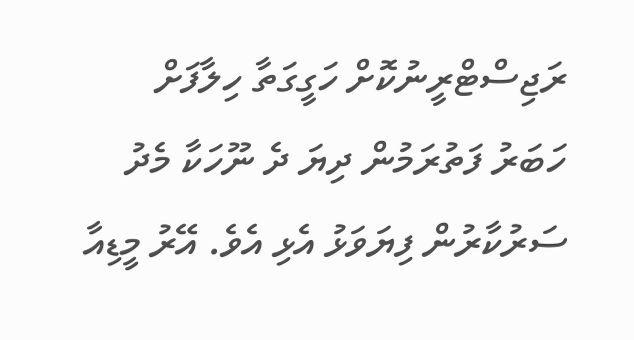ރަޖިސްޓްރީނުކޮށް ހަގީގަތާ ހިލާފަށް ހަބަރު ފަތުރަމުން ދިޔަ ދެ ނޫހަކާ މެދު ސަރުކާރުން ފިޔަވަޅު އެޅި އެވެ. އޭރު މީޑިއާ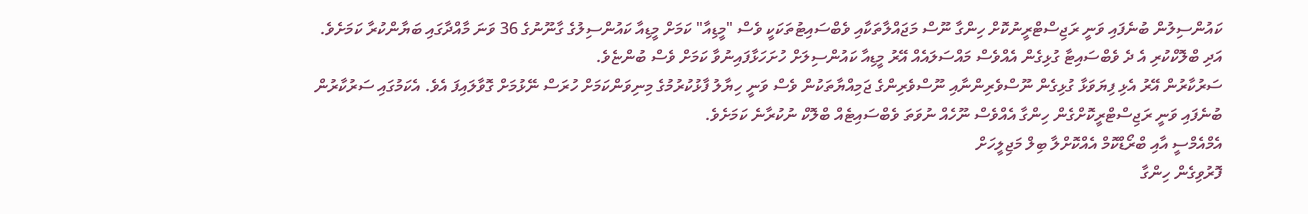ކައުންސިލުން ބުނެފައި ވަނީ ރަޖިސްޓްރީނުކޮށް ހިންގާ ނޫސް މަޖައްލާތަކާއި ވެބްސައިޓުތަކަކީ ވެސް "މީޑިއާ" ކަމަށް މީޑިއާ ކައުންސިލުގެ ގާނޫނުގެ 36 ވަނަ މާއްދާގައި ބަޔާންކުރާ ކަމަށެވެ. އަދި ބްލޮކްކުރި އެ ދެ ވެބްސައިޓާ ގުޅިގެން އެއްވެސް މައްސަލައެއް އޭރު މީޑިއާ ކައުންސިލަށް ހުށަހަޅާފައިނުވާ ކަމަށް ވެސް ބުންޏެވެ.
ސަރުކާރުން އޭރު އެޅި ފިޔަވަޅާ ގުޅިގެން ނޫސްވެރިންނާއި ނޫސްވެރިންގެ ޖަމިއްޔާތަކުން ވެސް ވަނީ ހިޔާލު ފާޅުކުރުމުގެ މިނިވަންކަމަށް ހުރަސް ނޭޅުމަށް ގޮވާލައިފަ އެވެ. އެކަމުގައި ސަރުކާރުން ބުނެފައި ވަނީ ރަޖިސްޓްރީކޮށްގެން ހިންގާ އެއްވެސް ނޫހެއް ނުވަތަ ވެބްސައިޓެއް ބްލޮކް ނުކުރާނެ ކަމަށެވެ.
އެމްއެމްސީ އާއި ބްރޯޑްކޮމް އެއްކޮށްލާ ބިލް މަޖިލީހަށް
ފޮރުވިގެން ހިންގާ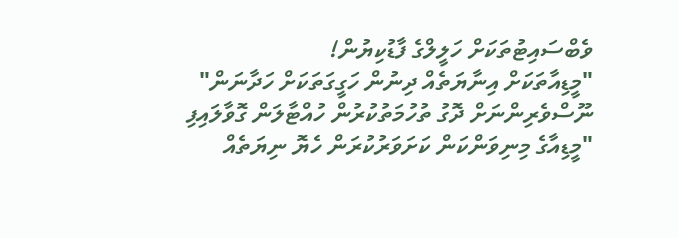ވެބްސައިޓުތަކަށް ހަލީލްގެ ފާޑުކިޔުން!
"މީޑިއާތަކަށް އިނާޔަތެއް ދިނުން ހަގީގަތަކަށް ހަދާނަން"
ނޫސްވެރިންނަށް ދޮގު ތުހުމަތުކުރުން ހުއްޓާލަން ގޮވާލައިފި
"މީޑިއާގެ މިނިވަންކަން ކަށަވަރުކުރަން ހެޔޮ ނިޔަތެއް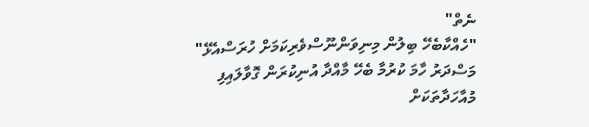ނެތް"
"ހެއްކާބެހޭ ބިލުން މިނިވަންނޫސްވެރިކަމަށް ހުރަސްއެޅޭ"
މަސްދަރު ހާމަ ކުރުމާ ބެހޭ މާއްދާ އުނިކުރަން ގޮވާލައިފި
މުއާހަދާތަކަށް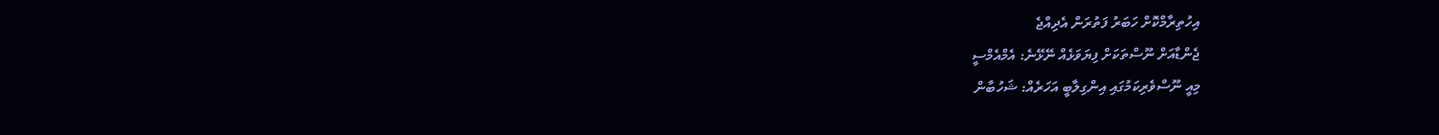އިހުތިރާމްކޮށް ހަބަރު ފަތުރަން އެދިއްޖެ
ޖެންޑާއަށް ނޫސްތަކަށް ފިޔަވަޅެއް ނޭޅޭނެ: އެމްއެމްސީ
މިއީ ނޫސްވެރިކަމުގައި އިންގިލާބީ އަހަރެއް: ޝަހުބާން